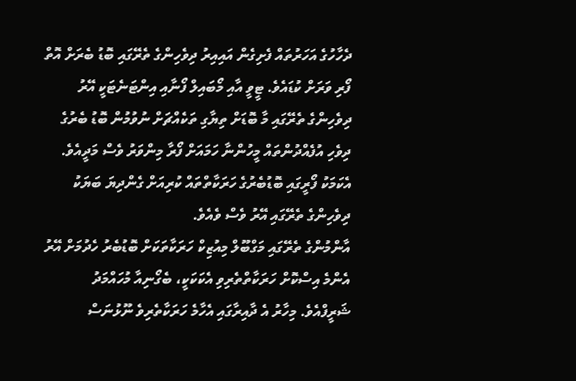ދެހާހުގެ އަހަރުތައް ފެށިގެން އައިއިރު ދިވެހިންގެ ތެރޭގައި ބޮޑު ބެރަށް އޮތް ފޯރި ވަރަށް ކުޑައެވެ. ޓީވީ އާއި މޯބައިލް ފޯނާއި އިންޓަނެޓަކީ އޭރު ދިވެހިންގެ ތެރޭގައި މާ ބޮޑަށް ތިޔާގި ތަކެއްޗަށް ނުވުމުން ބޮޑު ބެރުގެ ދިވެހި އުފެއްދުންތައް މީހުންނާ ހަމައަށް ފޯރާ މިންވަރު ވެސް މަދީއެވެ. އެކަމަކު ފޯރީގައި ބޮޑުބެރުގެ ހަރަކާތްތައް ކުރިއަށް ގެންދިޔަ ބަޔަކު ދިވެހިންގެ ތެރޭގައި އޭރު ވެސް ވެއެވެ.
އާންމުންގެ ތެރޭގައި މަގްބޫލް މިއުޒިކް ހަރަކާތަކަށް ބޮޑުބެރު ހެދުމަށް އޭރު އެންމެ އިސްކޮށް ހަރަކާތްތެރިވި އެކަކަކީ، ބެގޯނިއާ މުހައްމަދު ޝަރީފްއެވެ. މިހާރު އެ ދާއިރާގައި އެހާމެ ހަރަކާތެރިވެ ނޫޅުނަސް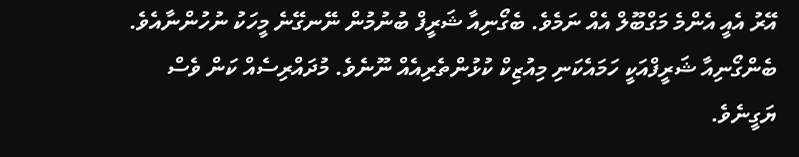އޭރު އެއީ އެންމެ މަގްބޫލް އެއް ނަމެވެ. ބެގޯނިއާ ޝަރީފް ބުނުމުން ނޭނގޭނެ މީހަކު ނުހުންނާއެވެ.
ބެންގޯނިއާ ޝަރީފްއަކީ ހަމައެކަނި މިއުޒިކް ކުޅުންތެރިއެއް ނޫނެވެ. މުދައްރިސެއް ކަން ވެސް ޔަގީނެވެ.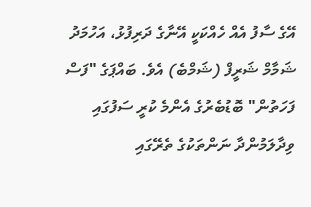އޭގެ ސާފު އެއް ހެއްކަކީ އޭނާގެ ދަރިފުޅު، އަހުމަދު ޝަމާމް ޝަރީފް (ޝަމްބެ) އެވެ. ބައްޕަގެ "ފަސް ފަހަތުން" ބޮޑުބެރުގެ އެންމެ ކުރީ ސަފުގައި ވިދާލަމުންދާ ނަންތަކުގެ ތެރޭގައި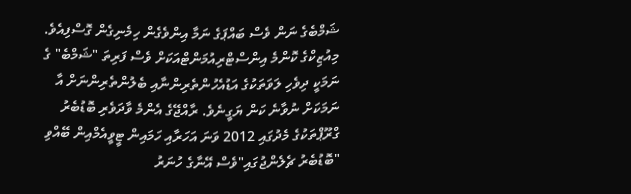ޝަމްބެގެ ނަން ވެސް ބައްޕަގެ ނަމާ އިންވެގެން ހިމެނިގެން ގޮސްފިއެވެ.
މިއުޒިކްގެ ކޮންމެ އިންސްޓްރިއުމަންޓްއަކަށް ވެސް ފަރިތަ "ޝަމްބެ" ގެ ނަމަކީ ދިވެހި ލަވަތަކުގެ އަޑުއެހުންތެރިންނާއި ބެލުންތެރިންނަށް އާ ނަމަކަށް ނުވާނެ ކަން ޔަގީނެވެ. ރާއްޖޭގެ އެންމެ ވާދަވެރި ބޮޑުބެރު ގްރޫޕްތަކުގެ މެދުގައި 2012 ވަނަ އަހަރާއި ހަމައިން ޓީވީއެމްއިން ބޭއްވި "ބޮޑުބެރު ޗެލެންޖުގައި"ވެސް އޭނާގެ ހުނަރު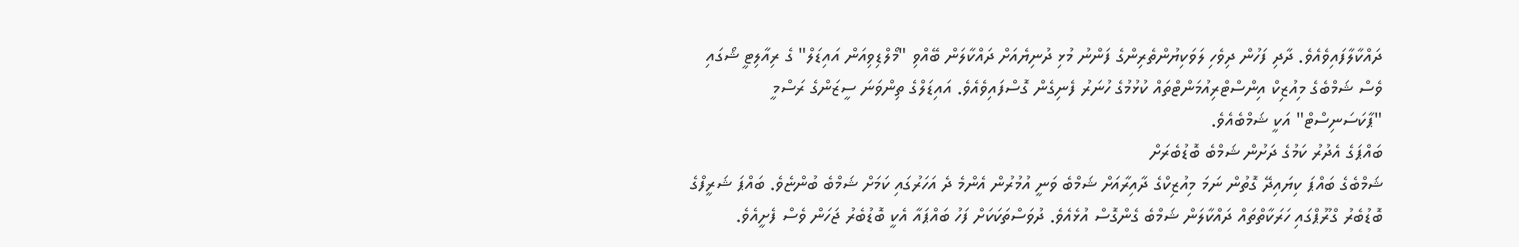ދައްކާލާފައިވެއެވެ. ދާދި ފަހުން ދިވެހި ލަވަކިޔުންތެރިންގެ ފަންނު މުޅި ދުނިޔެއަށް ދައްކާލަން ބޭއްވި "މޯލްޑިވިއަން އައިޑަލް" ގެ ރިއާލިޓީ ޝޯގައި ވެސް ޝަމްބެގެ މިއުޒިކް އިންސްޓްރިއުމަންޓްތައް ކުޅުމުގެ ހުނަރު ފެނިގެން ގޮސްފައިވެއެވެ. އައިޑަލްގެ ތިންވަނަ ސީޒަންގެ ރަސްމީ "ޕާކަސަނިސްޓް" އަކީ ޝަމްބެއެވެ.
ބައްޕަގެ އެދުރު ކަމުގެ ދަށުން ޝަމްބެ ބޮޑުބެރަށް
ޝަމްބެގެ ބައްޕަ ކިޔައިދޭ ގޮތުން ނަމަ މިއުޒިކްގެ ދާއިރާއަށް ޝަމްބެ ވަނީ އުމުރުން އެންމެ ދެ އަހަރުގައި ކަމަށް ޝަމްބެ ބުންޏެވެ. ބައްޕަ ޝަރީފްގެ ބޮޑުބެރު ގްރޫޕްގައި ހަރަކާތްތައް ދައްކާލަން ޝަމްބެ ގެންގޮސް އުޅެއެވެ. ދުވަސްތަކަކަށް ފަހު ބައްޕައާ އެކީ ބޮޑުބެރު ޖަހަން ވެސް ފެށީއެވެ.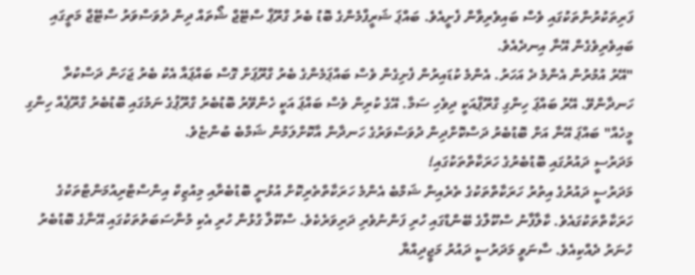ފަރިތަކުރުންތަކުގައި ވެސް ބައިވެރިވާން ފެށީއެވެ. ބައްޕަ ޝަރީފްމެންގެ ބޮޑު ބެރު ގްރޫޕް ސްޓޭޖް ޝޯތައް ދިން ދުވަސްވަރު ސްޓޭޖް މަތީގައި ބައިވެރިވެގެން އޭނާ އިނދެއެވެ.
"އޭރު އުމުރުން އެންމެ ދެ އަހަރު. އެންމެ ކުޑައިރުން ފެށިގެން ވެސް ބައްޕަމެންގެ ބެރު ގްރޫޕަށް ގޮސް ބައްޕައާ އެކު ބެރު ޖަހަން ދަސްކުރާ ހަނދާންވޭ. އޭރު ބައްޕަ ހިންގި ގްރޫޕްއަކީ ދިވެހި ސަމާ. އޭގެ ކުރިން ވެސް ބައްޕަ އަކީ ހެންވޭރު ބޮޑުބެރު ގްރޫޕުގެ ނަމުގައި ބޮޑުބެރު ގްރޫޕެއް ހިންގި މީހެއް" ބައްޕަ އޭނާ އަށް ބޮޑުބެރު ދަސްކޮށްދިން ދުވަސްވަރުގެ ހަނދާން އާކޮށްލަމުން ޝަމްބެ ބުންޏެވެ.
މަދަރުސީ ދައުރުގައި ބޮޑުބެރުގެ ހަރަކާތްތަކުގައި!
މަދަރުސީ ދައުރުގެ އިތުރު ހަރަކާތްތަކުގެ ތެރެއިން ޝަމްބެ އެންމެ ހަރަކާތްތެރިކޮށް އުޅުނީ ބޮޑުބެރާއި މިއުޒިކް އިންސްޓްރިއުމަންޓްތަކުގެ ހަރަކާތްތަކުގައެވެ. ކާލާފާނު ސްކޫލްގެ ބޭންޑްގައި ހުރި ފަންނުވެރި ދަރިވަރެކެވެ. ސްކޫލާ ގުޅުން ހުރި އެކި މުނާސަބަތުތަކުގައި އޭނާގެ ބޮޑުބެރު ހުނަރު ދެއްކިއެވެ. ސާނަވީ މަދަރުސީ ދައުރު މަޖީދިއްޔާ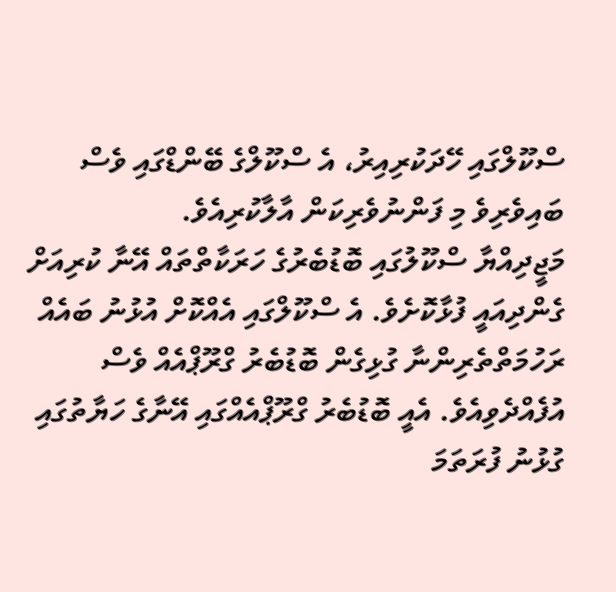ސްކޫލްގައި ހޭދަކުރިއިރު، އެ ސްކޫލްގެ ބޭންޑްގައި ވެސް ބައިވެރިވެ މި ފަންނުވެރިކަން އާލާކުރިއެވެ.
މަޖީދިއްޔާ ސްކޫލުގައި ބޮޑުބެރުގެ ހަރަކާތްތައް އޭނާ ކުރިއަށް ގެންދިއައީ ފުޅާކޮށެވެ. އެ ސްކޫލްގައި އެއްކޮށް އުޅުނު ބައެއް ރަހުމަތްތެރިންނާ ގުޅިގެން ބޮޑުބެރު ގްރޫޕްއެއް ވެސް އުފެއްދެވިއެވެ. އެއީ ބޮޑުބެރު ގްރޫޕްއެއްގައި އޭނާގެ ހަޔާތުގައި ގުޅުނު ފުރަތަމަ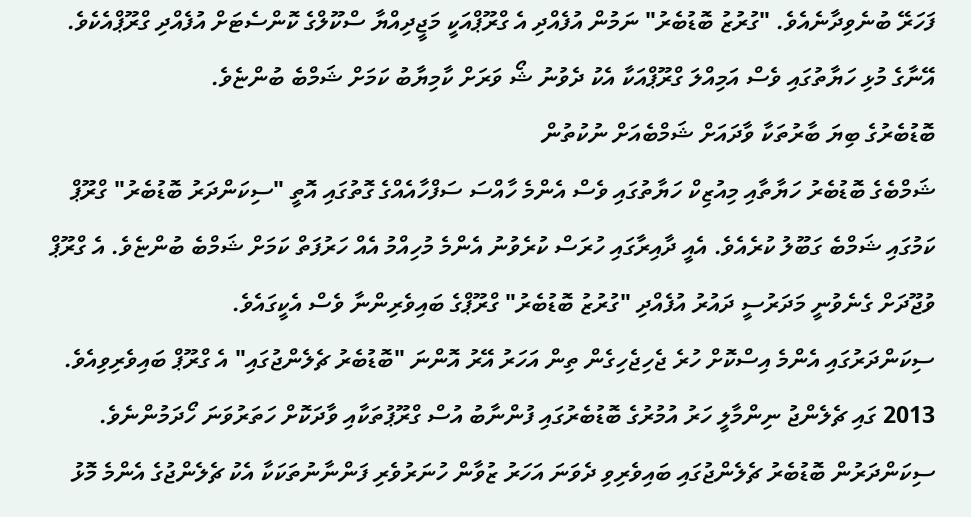ފަހަރޭ ބުނެވިދާނެއެވެ. "ގުރުޒު ބޮޑުބެރު" ނަމުން އުފެއްދި އެ ގްރޫޕްއަކީ މަޖީދިއްޔާ ސްކޫލްގެ ކޮންސެޓަށް އުފެއްދި ގްރޫޕްއެކެވެ. އޭނާގެ މުޅި ހަޔާތުގައި ވެސް އަމިއްލަ ގްރޫޕްއަކާ އެކު ދެވުނު ޝޯ ވަރަށް ކާމިޔާބު ކަމަށް ޝަމްބެ ބުންޏެވެ.
ބޮޑުބެރުގެ ބިޔަ ބާރުތަކާ ވާދައަށް ޝަމްބެއަށް ނުކުތުން
ޝަމްބެގެ ބޮޑުބެރު ހަޔާތާއި މިއުޒިކް ހަޔާތުގައި ވެސް އެންމެ ހާއްސަ ސަފްހާއެއްގެ ގޮތުގައި އޮތީ "ސިކަންދަރު ބޮޑުބެރު" ގްރޫޕް ކަމުގައި ޝަމްބެ ގަބޫލު ކުރެއެވެ. އެއީ ދާއިރާގައި ހުރަސް ކުރެވުނު އެންމެ މުހިއްމު އެއް ހަރުފަތް ކަމަށް ޝަމްބެ ބުންޏެވެ. އެ ގްރޫޕް ވުޖޫދަށް ގެނެވުނީ މަދަރުސީ ދައުރު އުފެއްދި "ގުރުޒު ބޮޑުބެރު" ގްރޫޕްގެ ބައިވެރިންނާ ވެސް އެކީގައެވެ.
ސިކަންދަރުގައި އެންމެ އިސްކޮށް ހުރެ ޖެހިޖެހިގެން ތިން އަހަރު އޭރު އޮންނަ "ބޮޑުބެރު ޗެލެންޖުގައި" އެ ގްރޫޕް ބައިވެރިވިއެވެ. 2013 ގައި ޗެލެންޖު ނިންމާލީ ހަރު އުމުރުގެ ބޮޑުބެރުގައި ފުންނާބު އުސް ގްރޫޕުތަކާއި ވާދަކޮށް ހަތަރުވަނަ ހޯދަމުންނެވެ. ސިކަންދަރުން ބޮޑުބެރު ޗެލެންޖުގައި ބައިވެރިވި ދެވަނަ އަހަރު ޒުވާން ހުނަރުވެރި ފަންނާނުތަކަކާ އެކު ޗެލެންޖުގެ އެންމެ މޮޅު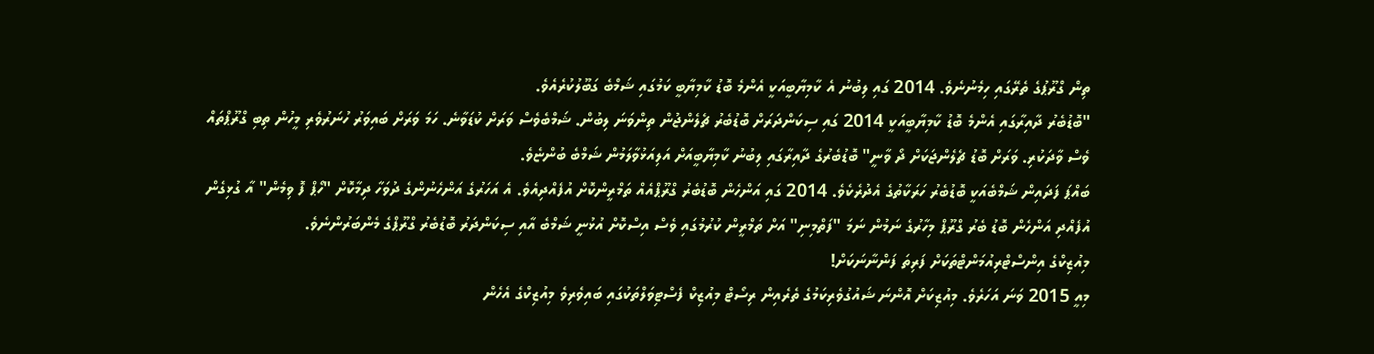ތިން ގްރޫޕުގެ ތެރޭގައި ހިމެނުނެވެ. 2014 ގައި ލިބުނު އެ ކާމިޔާބީއަކީ އެންމެ ބޮޑު ކާމިޔާބީ ކަމުގައި ޝަމްބެ ގަބޫލުކުރެއެވެ.
"ބޮޑުބެރު ދާއިރާގައި އެންމެ ބޮޑު ކާމިޔާބީއަކީ 2014 ގައި ސިކަންދަރަށް ބޮޑުބެރު ޗެލެންޖުން ތިންވަނަ ލިބުން. ޝަމްބެވެސް ވަރަށް ކުޑަވާނެ. ހަމަ ވަރަށް ބައިވަރު ހުނަރުވެރި މީހުން ތިބި ގްރޫޕްތައް ވެސް ވާދަކުރި. ވަރަށް ބޮޑު ޗެލެންޖަކަށް ދޯ ވާނީ" ބޮޑުބެރުގެ ދާއިރާގައި ލިބުނު ކާމިޔާބީއަށް އަލިއަޅުވާލަމުން ޝަމްބެ ބުންޏެވެ.
ބައްޕަ ފަދައިން ޝަމްބެއަކީ ބޮޑުބެރު ހަރަކާތުގެ އެދުރެކެވެ. 2014 ގައި އަންހެން ބޮޑުބެރު ގްރޫޕްއެއް ތަމްރީންކޮށް އުފެއްދިއެވެ. އެ އަހަރުގެ އަންހެނުންގެ ދުވަހާ ދިމާކޮށް "ހޯޕް ފޮ ވިމެން" އާ ގުޅިގެން އުފެއްދި އަންހެން ބޮޑު ބެރު ގްރޫޕް މިހާރުގެ ނަމުން ނަމަ "ފަތްމިނި" އަށް ތަމްރީން ކުރުމުގައި ވެސް އިސްކޮށް އުޅުނީ ޝަމްބެ އާއި ސިކަންދަރު ބޮޑުބެރު ގްރޫޕްގެ މެންބަރުންނެވެ.
މިއުޒިކްގެ އިންސްޓްރިއުމަންޓްތަކަށް ފަރިތަ ފަންނާނަކަށް!
މިއީ 2015 ވަނަ އަހަރެވެ. މިއުޒިކަށް އޮންނަ ޝައުގުވެރިކަމުގެ ތެރެއިން ރިސޯޓް މިއުޒިކް ފެސްޓިވަލްތަކުގައި ބައިވެރިވެ މިއުޒިކްގެ އެހެން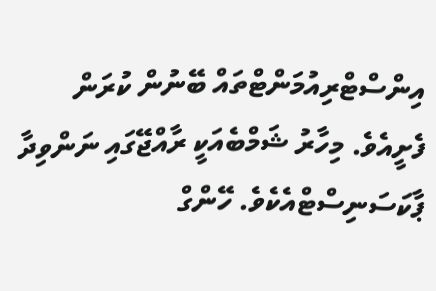އިންސްޓްރިއުމަންޓްތައް ބޭނުން ކުރަން ފެށީއެވެ. މިހާރު ޝަމްބެއަކީ ރާއްޖޭގައި ނަންވިދާ ޕާކަސަނިސްޓްއެކެވެ. ހޭންގް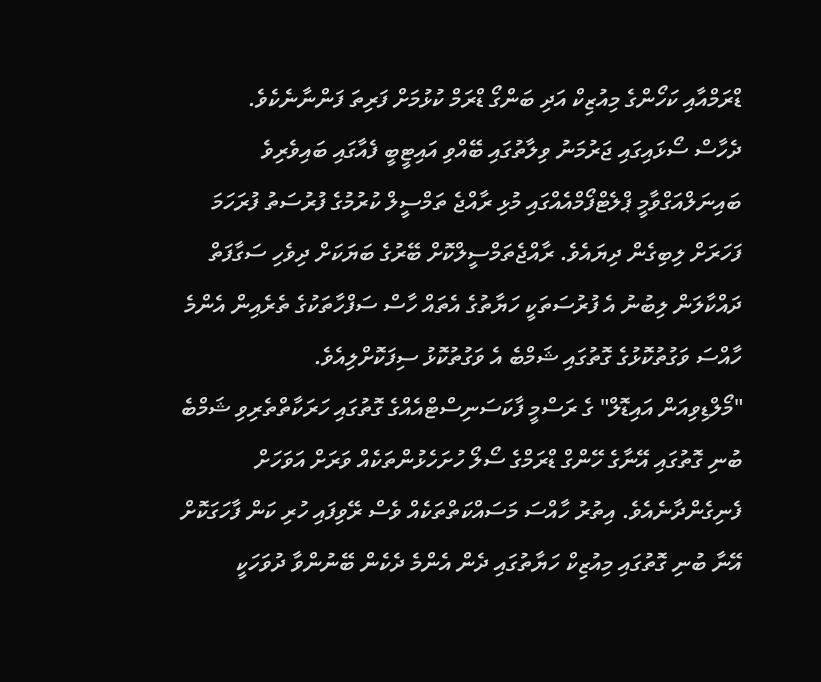ޑްރަމްއާއި ކަހޯންގެ މިއުޒިކް އަދި ބަންގޯ ޑްރަމް ކުޅުމަށް ފަރިތަ ފަންނާނެކެވެ.
ދެހާސް ސޯޅައިގައި ޖަރުމަނު ވިލާތުގައި ބޭއްވި އައިޓީބީ ފެއާގައި ބައިވެރިވެ ބައިނަލްއަގްވާމީ ޕްލެޓްފޯމްއެއްގައި މުޅި ރާއްޖެ ތަމްސީލް ކުރުމުގެ ފުރުސަތު ފުރަހަމަ ފަހަރަށް ލިބިގެން ދިޔައެވެ. ރާއްޖެތަމްސީލްކޮށް ބޭރުގެ ބަޔަކަށް ދިވެހި ސަގާފަތް ދައްކާލަން ލިބުނު އެ ފުރުސަތަކީ ހަޔާތުގެ އެތައް ހާސް ސަފްހާތަކުގެ ތެރެއިން އެންމެ ހާއްސަ ވަގުތުކޮޅުގެ ގޮތުގައި ޝަމްބެ އެ ވަގުތުކޮޅު ސިފަކޮށްލިއެވެ.
"މޯލްޑިވިއަން އައިޑޮލް" ގެ ރަސްމީ ފާކަސަނިސްޓްއެއްގެ ގޮތުގައި ހަރަކާތްތެރިވި ޝަމްބެ ބުނި ގޮތުގައި އޭނާގެ ހޭންގް ޑްރަމްގެ ސޯލޯ ހުށަހެޅުންތަކެއް ވަރަށް އަވަހަށް ފެނިގެންދާނެއެވެ. އިތުރު ހާއްސަ މަސައްކަތްތަކެއް ވެސް ރޭވިފައި ހުރި ކަން ފާހަގަކޮށް އޭނާ ބުނި ގޮތުގައި މިއުޒިކް ހަޔާތުގައި ދެން އެންމެ ދެކެން ބޭނުންވާ ދުވަހަކީ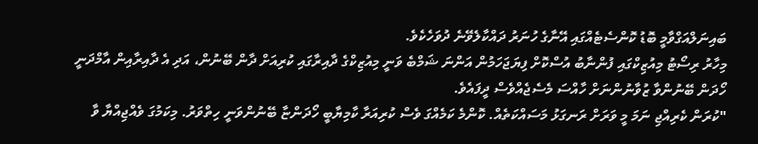ބައިނަލްއަގްވާމީ ބޮޑު ކޮންސެޓެއްގައި އޭނާގެ ހުނަރު ދައްކާލެވޭނެ ދުވަހެކެވެ.
މިހާރު ރިސޯޓު މިއުޒިކްގައި ފުންނާބު އުސްކޮށް ފިޔަޖަހަމުން އަންނަ ޝަމްބެ ވަނީ މިއުޒިކްގެ ދާއިރާގައި ކުރިއަށް ދާން ބޭނުން، އަދި އެ ދާއިރާއިން އާމްދަނީ ހޯދަން ބޭނުންވާ ޒުވާނުންނަށް ހާއްސަ މެސެޖެއްވެސް ދީފައެވެ.
"ކުރަން ކެރިއްޖި ނަމަ މީ ވަރަށް ރަނގަޅު މަސައްކަތެއް. ކޮންމެ ކަމެއްގަ ވެސް ކުރިއަރާ ކާމިޔާބީ ހޯދަންޏާ ބޭނުންވަނީ ހިތްވަރު. މިކަމުގަ ވެއްޖިއްޔާ ވާ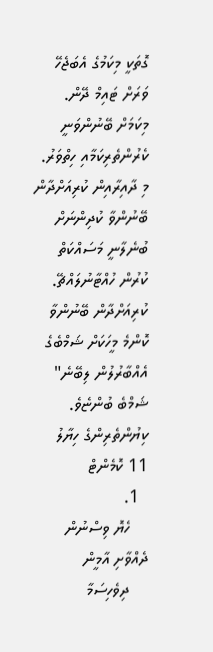ގޮތަކީ މިކަމުގެ އެބަޖެހޭ ވަރަށް ޓައިމް ދޭން. މިކަމަށް ބޭނުންވަނީ ކެރުންތެރިކަމާއި ހިތްވަރު. މި ދާއިރާއިން ކުރިއަށްދާން ބޭނުންވާ ކުދިންނަށް ބުނެލާނީ މަސައްކަތް ކުރުން ހުއްޓާނުލައްޗޭ. ކުރިއަށްދާން ބޭނުންވާ ކޮންމެ މީހަކަށް ޝަމްބެގެ އެއްބާރުލުން ލިބޭނެ" ޝަމްބެ ބުންޏެވެ.
ކިޔުންތެރިންގެ ހިޔާލު
11 ކޮމެންޓް
  1.
    ހެޔޮ ވިސްނުން ދެއްވާށި އާމީން
    ދިވެހިސަމާ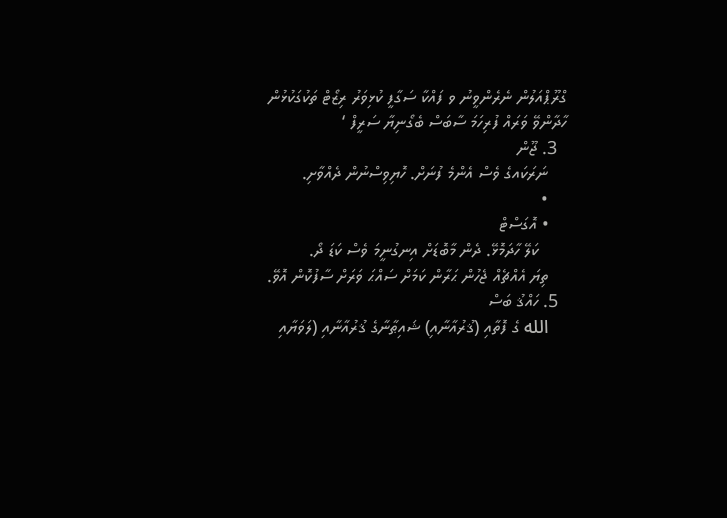ގްރޫޕްއަލުން ނެރެންވީނު ވ ފައްކާ ސަގާފީ ކުޅިވަރު ރިޒޯޓް ތަކުގަކުޅުން ހާދާންވޭ ވަރައް ފުރިހަމަ ސާބަސް ބެގޯނިޔާ ސަރީފް ‘
  3. ޖޫން
    ނަރަކައގެ ވެސް އެންމެ ފުނަށް. ހޮޔިވިސްނުން ދެއްވާށި.
    •
    • އޮގަސްޓް
      ކަލޭ ހާދަމޮޅޭ. ދެން މާބޮޑަށް އިނގުނީމަ ވެސް ކަޑަ ދޯ.
    ތިޔަ އެއްޗެއް ޖެހުން ޙަރާން ކަމަށް ސައްޙަ ވަރަށް ސާފުކޮން އޮވޭ.
  5. ހައްޤު ބަސް
    الله ގެ ފޮތާއި (ޤުރުއާނާއި) ޝައިޠާނާގެ ޤުރުއާނާއި (ލަވަޔާއި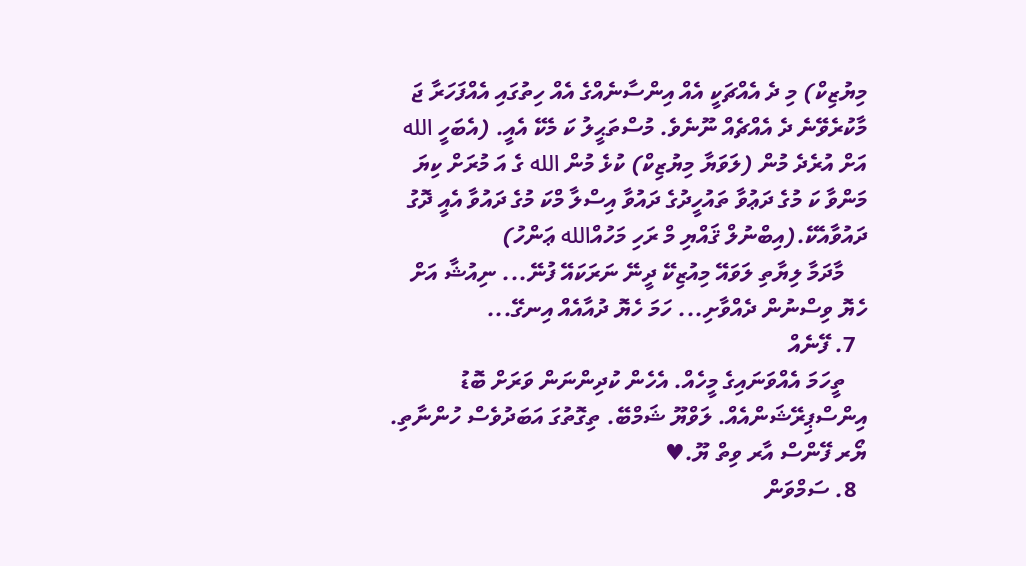މިޔުޒިކް) މި ދެ އެއްޗަކީ އެއް އިންސާނެއްގެ އެއް ހިތުގައި އެއްފަހަރާ ޖަ މާކުރެވޭނެ ދެ އެއްޗެއް ނޫނެވެ. މުސްތަޙީލު ކަ މެކޭ އެއީ. (އެބަހީ الله އަށް އުރެދެ މުން (ލަވަޔާ މިޔުޒިކް) ކުޅެ މުން الله ގެ އަ މުރަށް ކިޔަ މަންވާ ކަ މުގެ ދަޢުވާ ތައުހީދުގެ ދައުވާ އިސްލާ މްކަ މުގެ ދައުވާ އެއީ ދޮގު ދައުވާއެކޭ.(އިބްނުލް ޤައްޔި މް ރަހި މަހުއްالله ޢަންހު)
    މާދަމާ ލިޔާތި ލަވައޭ މިއުޒިކޭ ދީނޭ ނަރަކައޭ ފުނޭ... ނިއުޝާ އަށް ހެޔޮ ވިސްނުން ދެއްވާށި... ހަމަ ހެޔޮ ދުއާއެއް އިނގޭ...
  7. ފޭނެއް
    ތީހަމަ އެއްވަނައިގެ މީހެއް. އެހެން ކުދިންނަން ވަރަށް ބޮޑު އިންސްޕިރޭޝަންއެއް. ލަވްޔޫ ޝަމްބޭ. ތިގޮތުގަ އަބަދުވެސް ހުންނާތި. ޔޯރ ފޭންސް އާރ ވިތް ޔޫ.♥
  8. ސަމްވަން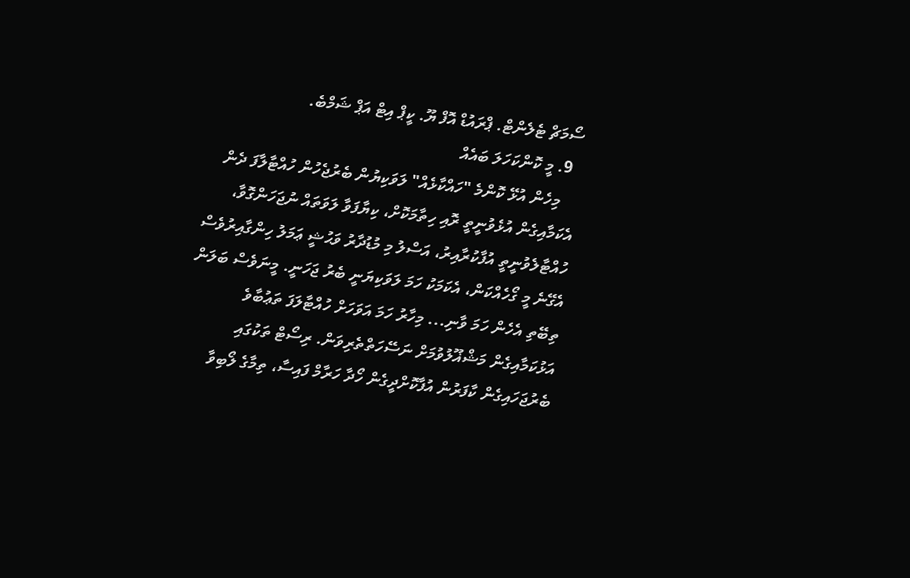ސޯމަޗް ޓެލެންޓް. ޕްރައުޑް އޮފް ޔޫ. ކީޕް އިޓް އަޕް ޝަމްބެ.
  9. މީ ކޮންކަހަލަ ބައެއް
    މިހެން އުޅޭ ކޮންމެ "ހައްކާޅެއް" ލަވަކިޔުން ބެރުޖެހުން ހުއްޓާލާފަ ދެން އެކަމާއިގެން އުޅެވުނީތީ ރޮއި ހިތާމަކޮށް، ކިޔާފަވާ ލަވަތައް ނުޖަހަންގޮވާ، ހުއްޓާލެވުނީތީ އުފާކުރާއިރު، އަސްލު މި މުޑުދާރު ވަޙުޝީ ޢަމަލު ހިންގާއިރުވެސް އެގޭނެ މީ ގޯހެއްކަން، އެކަމަކު ހަމަ ލަވަކިޔަނީ ބެރު ޖަހަނީ. މީނަވެސް ބަލަން ތިބޭތި އެހެން ހަމަ ވާނި... މިހާރު ހަމަ އަވަހަށް ހުއްޓާލަފަ ތަޢުބާވެ އަޅުކަމާއިގެން މަޝްޣޫލުވުމަށް ނަސޭހަތްތެރިވަން. ރިސޯޓް ތަކުގައި ބެރުޖަހައިގެން ކާފަރުން އުފާކޮށްދީގެން ހޯދާ ހަރާމް ފައިސާ، ތިމާގެ ލޯބިވާ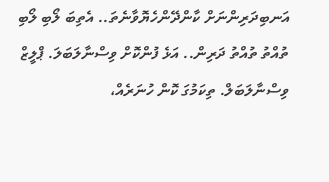އަނބިދަރިންނަށް ކާންދޭންހެޔޮވާނެތަ.. އެތިބަ ލޯބި ލޯބި ތުއްތު ތުއްތު ދަރިން.. އަޅެ ފުންކޮށް ވިސްނާލަބަލަ. ޕްލީޒް ވިސްނާލަބަލް. ތިކަމުގަ ކޮން ހުނަރެއް،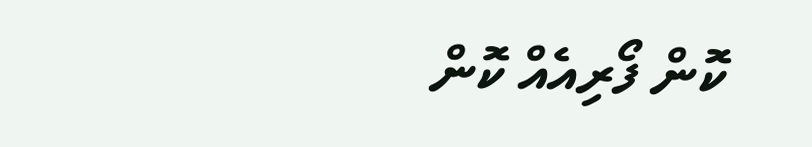ކޮން ފޯރިއެއް ކޮން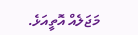މަޖަލެއް އޮތީއަޅެ.